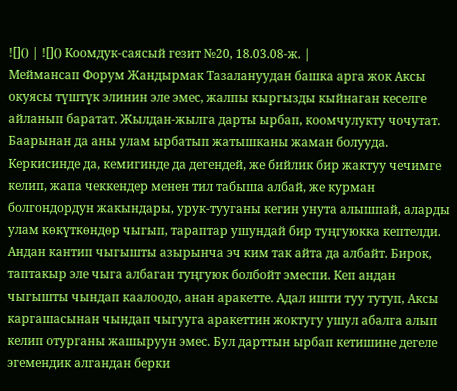![]() | ![]() Коомдук-саясый гезит №20, 18.03.08-ж. |
Меймансап Форум Жандырмак Тазалануудан башка арга жок Аксы окуясы түштүк элинин эле эмес, жалпы кыргызды кыйнаган кеселге айланып баратат. Жылдан-жылга дарты ырбап, коомчулукту чочутат. Баарынан да аны улам ырбатып жатышканы жаман болууда. Керкисинде да, кемигинде да дегендей, же бийлик бир жактуу чечимге келип, жапа чеккендер менен тил табыша албай, же курман болгондордун жакындары, урук-тууганы кегин унута алышпай, аларды улам көкүткөндөр чыгып, тараптар ушундай бир туңгуюкка кептелди. Андан кантип чыгышты азырынча эч ким так айта да албайт. Бирок, таптакыр эле чыга албаган туңгуюк болбойт эмеспи. Кеп андан чыгышты чындап каалоодо, анан аракетте. Адал ишти туу тутуп, Аксы каргашасынан чындап чыгууга аракеттин жоктугу ушул абалга алып келип отурганы жашыруун эмес. Бул дарттын ырбап кетишине дегеле эгемендик алгандан берки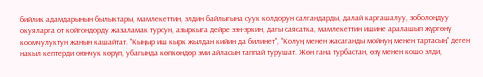бийлик адамдарынын былыктары, мамлекеттин, элдин байлыгына суук колдорун салгандарды, далай каргашалуу, зоболоңдуу окуяларга от койгондорду жазаламак турсун, азыркыга дейре ээн-эркин, дагы саясатка, мамлекеттин ишине аралашып жүргөнү коомчулуктун жанын кашайтат. "Кыңыр иш кырк жылдан кийин да билинет", "Колуң менен жасаганды мойнуң менен тартасың" деген накыл кептерди оюнчук көрүп, убагында көпкөндөр эми айласын таппай турушат. Жөн гана турбастан, өзү менен кошо элди,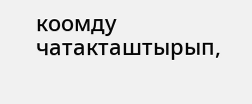коомду чатакташтырып,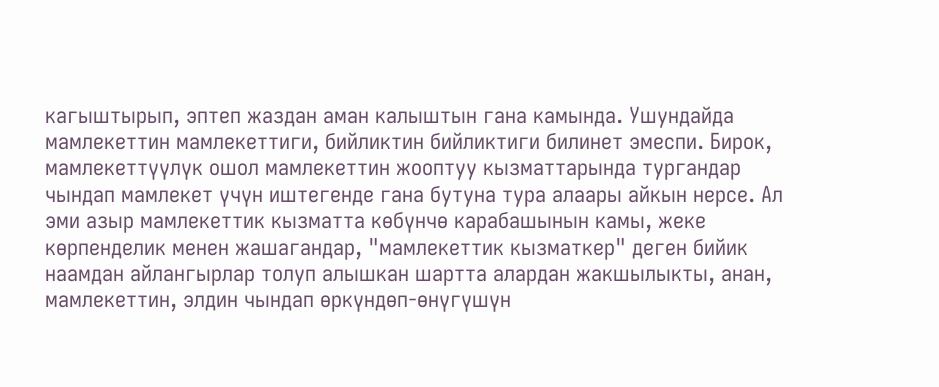кагыштырып, эптеп жаздан аман калыштын гана камында. Ушундайда мамлекеттин мамлекеттиги, бийликтин бийликтиги билинет эмеспи. Бирок, мамлекеттүүлүк ошол мамлекеттин жооптуу кызматтарында тургандар чындап мамлекет үчүн иштегенде гана бутуна тура алаары айкын нерсе. Ал эми азыр мамлекеттик кызматта көбүнчө карабашынын камы, жеке көрпенделик менен жашагандар, "мамлекеттик кызматкер" деген бийик наамдан айлангырлар толуп алышкан шартта алардан жакшылыкты, анан, мамлекеттин, элдин чындап өркүндөп-өнүгүшүн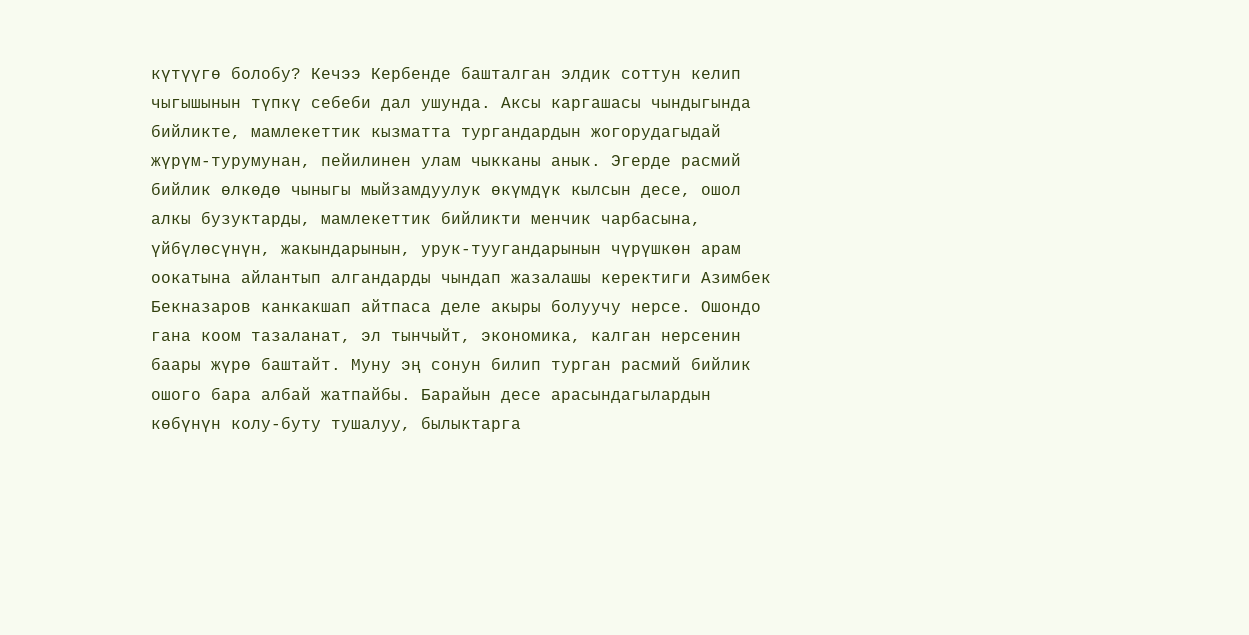күтүүгө болобу? Кечээ Кербенде башталган элдик соттун келип чыгышынын түпкү себеби дал ушунда. Аксы каргашасы чындыгында бийликте, мамлекеттик кызматта тургандардын жогорудагыдай жүрүм-турумунан, пейилинен улам чыкканы анык. Эгерде расмий бийлик өлкөдө чыныгы мыйзамдуулук өкүмдүк кылсын десе, ошол алкы бузуктарды, мамлекеттик бийликти менчик чарбасына, үйбүлөсүнүн, жакындарынын, урук-туугандарынын чүрүшкөн арам оокатына айлантып алгандарды чындап жазалашы керектиги Азимбек Бекназаров канкакшап айтпаса деле акыры болуучу нерсе. Ошондо гана коом тазаланат, эл тынчыйт, экономика, калган нерсенин баары жүрө баштайт. Муну эң сонун билип турган расмий бийлик ошого бара албай жатпайбы. Барайын десе арасындагылардын көбүнүн колу-буту тушалуу, былыктарга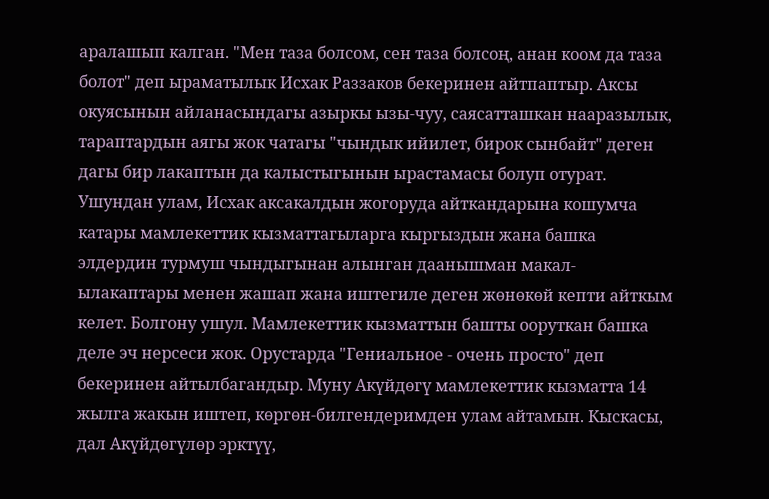аралашып калган. "Мен таза болсом, сен таза болсоң, анан коом да таза болот" деп ыраматылык Исхак Раззаков бекеринен айтпаптыр. Аксы окуясынын айланасындагы азыркы ызы-чуу, саясатташкан нааразылык, тараптардын аягы жок чатагы "чындык ийилет, бирок сынбайт" деген дагы бир лакаптын да калыстыгынын ырастамасы болуп отурат. Ушундан улам, Исхак аксакалдын жогоруда айткандарына кошумча катары мамлекеттик кызматтагыларга кыргыздын жана башка элдердин турмуш чындыгынан алынган даанышман макал-ылакаптары менен жашап жана иштегиле деген жөнөкөй кепти айткым келет. Болгону ушул. Мамлекеттик кызматтын башты ооруткан башка деле эч нерсеси жок. Орустарда "Гениальное - очень просто" деп бекеринен айтылбагандыр. Муну Акүйдөгү мамлекеттик кызматта 14 жылга жакын иштеп, көргөн-билгендеримден улам айтамын. Кыскасы, дал Акүйдөгүлөр эрктүү,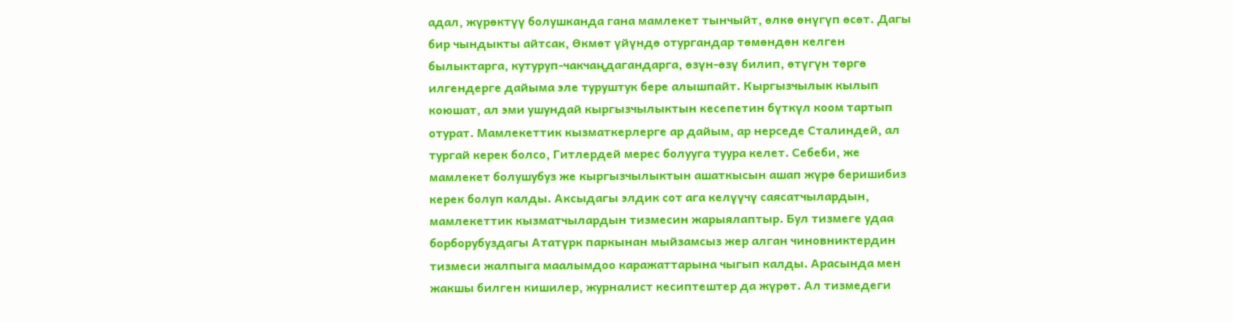адал, жүрөктүү болушканда гана мамлекет тынчыйт, өлкө өнүгүп өсөт. Дагы бир чындыкты айтсак, Өкмөт үйүндө отургандар төмөндөн келген былыктарга, кутуруп-чакчаңдагандарга, өзүн-өзү билип, өтүгүн төргө илгендерге дайыма эле туруштук бере алышпайт. Кыргызчылык кылып коюшат, ал эми ушундай кыргызчылыктын кесепетин бүткүл коом тартып отурат. Мамлекеттик кызматкерлерге ар дайым, ар нерседе Сталиндей, ал тургай керек болсо, Гитлердей мерес болууга туура келет. Себеби, же мамлекет болушубуз же кыргызчылыктын ашаткысын ашап жүрө беришибиз керек болуп калды. Аксыдагы элдик сот ага келүүчү саясатчылардын, мамлекеттик кызматчылардын тизмесин жарыялаптыр. Бул тизмеге удаа борборубуздагы Ататүрк паркынан мыйзамсыз жер алган чиновниктердин тизмеси жалпыга маалымдоо каражаттарына чыгып калды. Арасында мен жакшы билген кишилер, журналист кесиптештер да жүрөт. Ал тизмедеги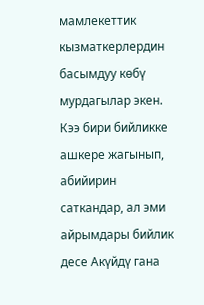мамлекеттик кызматкерлердин басымдуу көбү мурдагылар экен. Кээ бири бийликке ашкере жагынып, абийирин саткандар, ал эми айрымдары бийлик десе Акүйдү гана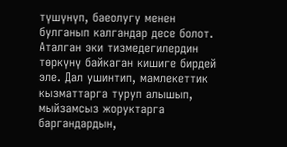түшүнүп, баеолугу менен булганып калгандар десе болот. Аталган эки тизмедегилердин төркүнү байкаган кишиге бирдей эле. Дал ушинтип, мамлекеттик кызматтарга туруп алышып, мыйзамсыз жоруктарга баргандардын,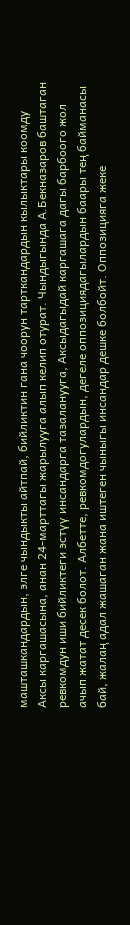машташкандардын, элге чындыкты айтпай, бийликтин гана чоорун тарткандардын кылыктары коомду Аксы каргашасына, анан 24-марттагы жарылууга алып келип отурат. Чындыгында А.Бекназаров баштаган ревкомдун иши бийликтеги эстүү инсандарга тазаланууга, Аксыдагыдай каргашага дагы барбоого жол ачып жатат десек болот. Албетте, ревкомдогулардын, дегеле оппозициядагылардын баары тең байманасы бай, жалаң адал жашаган жана иштеген чыныгы инсандар дешке болбойт. Оппозицияга жеке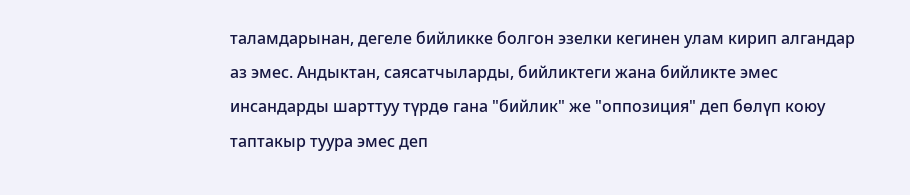таламдарынан, дегеле бийликке болгон эзелки кегинен улам кирип алгандар аз эмес. Андыктан, саясатчыларды, бийликтеги жана бийликте эмес инсандарды шарттуу түрдө гана "бийлик" же "оппозиция" деп бөлүп коюу таптакыр туура эмес деп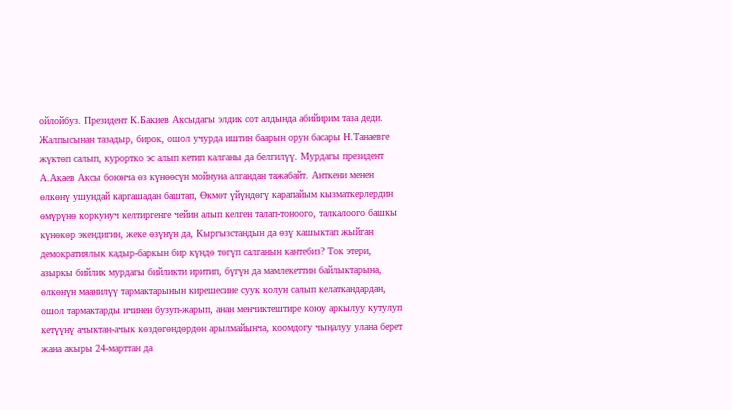ойлойбуз. Президент К.Бакиев Аксыдагы элдик сот алдында абийирим таза деди. Жалпысынан тазадыр, бирок, ошол учурда иштин баарын орун басары Н.Танаевге жүктөп салып, курортко эс алып кетип калганы да белгилүү. Мурдагы президент А.Акаев Аксы боюнча өз күнөөсүн мойнуна алгандан тажабайт. Анткени менен өлкөнү ушундай каргашадан баштап, Өкмөт үйүндөгү карапайым кызматкерлердин өмүрүнө коркунуч келтиргенге чейин алып келген талап-тоноого, талкалоого башкы күнөкөр экендигин, жеке өзүнүн да, Кыргызстандын да өзү кашыктап жыйган демократиялык кадыр-баркын бир күндө төгүп салганын кантебиз? Ток этери, азыркы бийлик мурдагы бийликти иритип, бүгүн да мамлекеттин байлыктарына, өлкөнүн маанилүү тармактарынын кирешесине суук колун салып келаткандардан, ошол тармактарды ичинен бузуп-жарып, анан менчиктештире коюу аркылуу кутулуп кетүүнү ачыктан-ачык көздөгөндөрдөн арылмайынча, коомдогу чыңалуу улана берет жана акыры 24-марттан да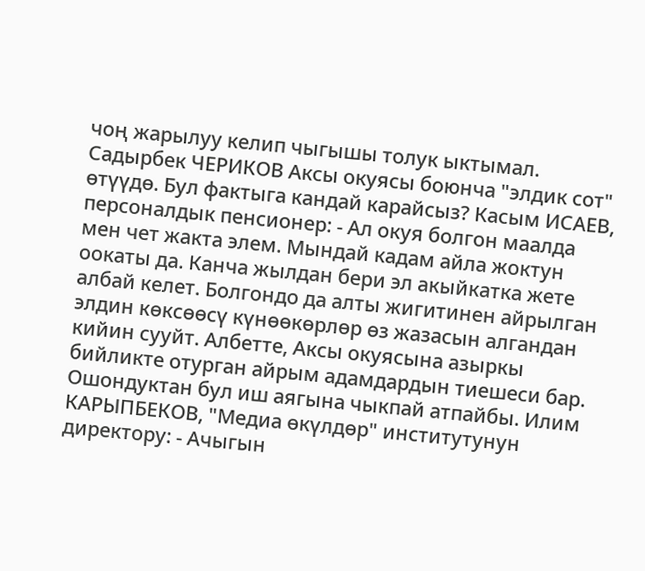чоң жарылуу келип чыгышы толук ыктымал. Садырбек ЧЕРИКОВ Аксы окуясы боюнча "элдик сот" өтүүдө. Бул фактыга кандай карайсыз? Касым ИСАЕВ, персоналдык пенсионер: - Ал окуя болгон маалда мен чет жакта элем. Мындай кадам айла жоктун оокаты да. Канча жылдан бери эл акыйкатка жете албай келет. Болгондо да алты жигитинен айрылган элдин көксөөсү күнөөкөрлөр өз жазасын алгандан кийин сууйт. Албетте, Аксы окуясына азыркы бийликте отурган айрым адамдардын тиешеси бар. Ошондуктан бул иш аягына чыкпай атпайбы. Илим КАРЫПБЕКОВ, "Медиа өкүлдөр" институтунун директору: - Ачыгын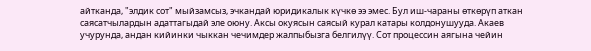айтканда, "элдик сот" мыйзамсыз, эчкандай юридикалык күчкө ээ эмес. Бул иш-чараны өткөрүп аткан саясатчылардын адаттагыдай эле оюну. Аксы окуясын саясый курал катары колдонушууда. Акаев учурунда, андан кийинки чыккан чечимдер жалпыбызга белгилүү. Сот процессин аягына чейин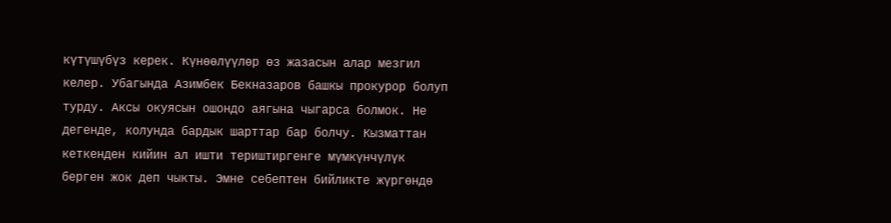күтүшүбүз керек. Күнөөлүүлөр өз жазасын алар мезгил келер. Убагында Азимбек Бекназаров башкы прокурор болуп турду. Аксы окуясын ошондо аягына чыгарса болмок. Не дегенде, колунда бардык шарттар бар болчу. Кызматтан кеткенден кийин ал ишти териштиргенге мүмкүнчүлүк берген жок деп чыкты. Эмне себептен бийликте жүргөндө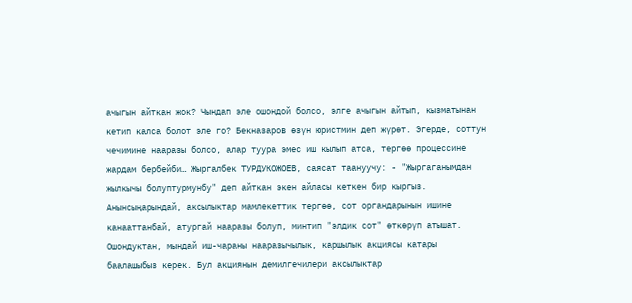ачыгын айткан жок? Чындап эле ошондой болсо, элге ачыгын айтып, кызматынан кетип калса болот эле го? Бекназаров өзүн юристмин деп жүрөт. Эгерде, соттун чечимине нааразы болсо, алар туура эмес иш кылып атса, тергөө процессине жардам бербейби… Жыргалбек ТУРДУКОЖОЕВ, саясат таануучу: - "Жыргаганымдан жылкычы болуптурмунбу" деп айткан экен айласы кеткен бир кыргыз. Анынсыңарындай, аксылыктар мамлекеттик тергөө, сот органдарынын ишине канааттанбай, атургай нааразы болуп, минтип "элдик сот" өткөрүп атышат. Ошондуктан, мындай иш-чараны нааразычылык, каршылык акциясы катары баалашыбыз керек. Бул акциянын демилгечилери аксылыктар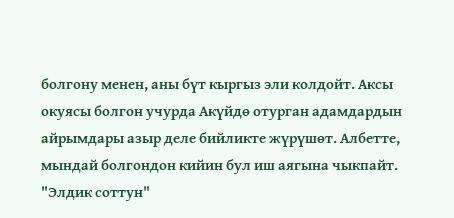болгону менен, аны бүт кыргыз эли колдойт. Аксы окуясы болгон учурда Акүйдө отурган адамдардын айрымдары азыр деле бийликте жүрүшөт. Албетте, мындай болгондон кийин бул иш аягына чыкпайт. "Элдик соттун"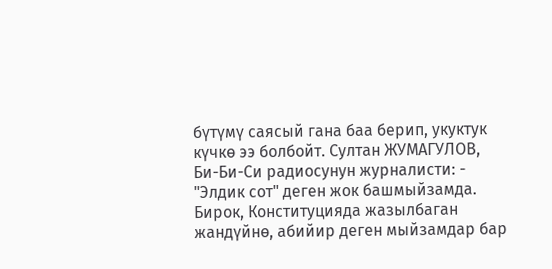бүтүмү саясый гана баа берип, укуктук күчкө ээ болбойт. Султан ЖУМАГУЛОВ, Би-Би-Си радиосунун журналисти: - "Элдик сот" деген жок башмыйзамда. Бирок, Конституцияда жазылбаган жандүйнө, абийир деген мыйзамдар бар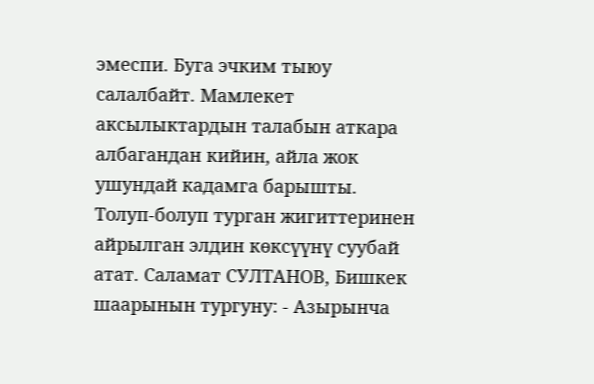эмеспи. Буга эчким тыюу салалбайт. Мамлекет аксылыктардын талабын аткара албагандан кийин, айла жок ушундай кадамга барышты. Толуп-болуп турган жигиттеринен айрылган элдин көксүүнү суубай атат. Саламат СУЛТАНОВ, Бишкек шаарынын тургуну: - Азырынча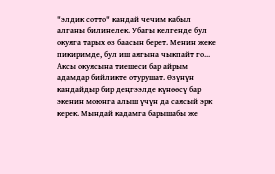"элдик сотто" кандай чечим кабыл алганы билинелек. Убагы келгенде бул окуяга тарых өз баасын берет. Менин жеке пикиримде, бул иш аягына чыкпайт го... Аксы окуясына тиешеси бар айрым адамдар бийликте отурушат. Өзүнүн кандайдыр бир деңгээлде күнөөсү бар экенин моюнга алыш үчүн да саясый эрк керек. Мындай кадамга барышабы же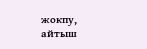жокпу, айтыш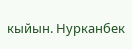кыйын. Нурканбек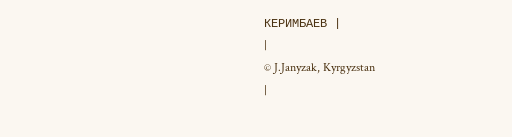КЕРИМБАЕВ |
|
© J.Janyzak, Kyrgyzstan
|